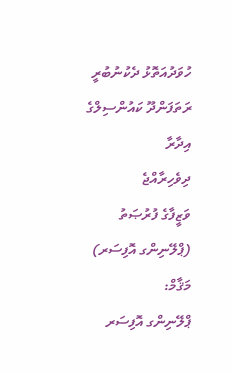ހުވަދުއަތޮޅު ދެކުނުބުރީ ރަތަފަންދޫ ކައުންސިލްގެ އިދާރާ
ދިވެހިރާއްޖެ
ވަޒީފާގެ ފުރުޞަތު (ޕްލޭނިންގ އޮފިސަރ)
މަޤާމް:
ޕްލޭނިންގ އޮފިސަރ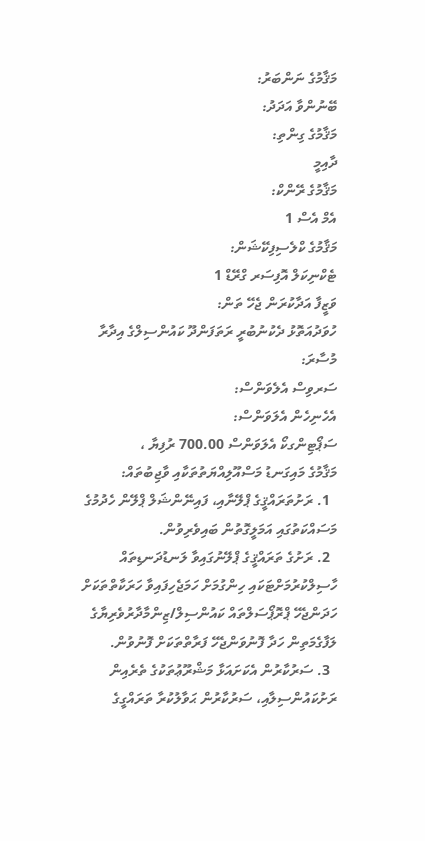މަޤާމުގެ ނަންބަރު:
ބޭނުންވާ އަދަދު:
މަޤާމުގެ ގިންތި:
ދާއިމީ
މަޤާމުގެ ރޭންކް:
އެމް އެސް 1
މަޤާމުގެ ކްލެސިފިކޭޝަން:
ޓެކްނިކަލް އޮފިސަރ ގްރޭޑް 1
ވަޒީފާ އަދާކުރަން ޖެހޭ ތަން:
ހުވަދުއަތޮޅު ދެކުނުބުރީ ރަތަފަންދޫ ކައުންސިލްގެ އިދާރާ
މުސާރަ:
ސަރވިސް އެލެވަންސް:
އެހެނިހެން އެލަވަންސް:
ސަޕޯޓިންގކޯ އެލަވަންސް 700.00 ރުފިޔާ ،
މަޤާމުގެ މައިގަނޑު މަސްއޫލިއްޔަތުތަކާއި ވާޖިބުތައް:
  1. ރަށުތަރައްޤީގެ ޕްލޭނާއި، ފައިނޭންޝަލް ޕްލޭން ހެދުމުގެ މަސައްކަތުގައި އަމަލީގޮތުން ބައިވެރިވުން.
  2. ރަށުގެ ތަރައްޤީގެ ޕްލޭނުގައިވާ ލަނޑުދަނޑިތައް ހާސިލްކުރުމަށްޓަކައި ހިންގުމަށް ހަމަޖެހިފައިވާ ހަރަކާތްތަކަށް ހަދަންޖެހޭ ޕްރޮޕޯސަލްތައް ކައުންސިލް/ޒިންމާދާރުވެރިޔާގެ ލަފާގެމަތިން ހަދާ ފޮނުވަންޖެހޭ ފަރާތްތަކަށް ފޮނުވުން.
  3. ސަރުކާރުން އެކަށައަޅާ މަޝްރޫޢުތަކުގެ ތެރެއިން ރަށުކައުންސިލާއި، ސަރުކާރުން ޙަވާލުކުރާ ތަރައްގީގެ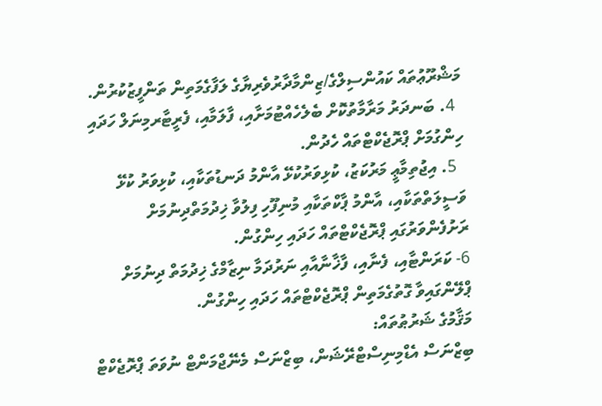މަޝްރޫޢުތައް ކައުންސިލްގެ/ޒިންމާދާރުވެރިޔާގެ ލަފާގެމަތިން ތަންފީޒުކުރުން.
  4. ބަނދަރު މަރާމާތުކޮށް ބެލެހެއްޓުމަށާއި، ފާލަމާއި، ފެރީޓާރމިނަލް ހަދައި ހިންގުމަށް ޕްރޮޖެކްޓްތައް ހެދުން.
  5. އިޖުތިމާޢީ މަރުކަޒު، ކުޅިވަރުކުޅޭ އާންމު ދަނޑުތަކާއި، ކުޅިވަރު ކުޅޭ ވަސީލަތްތަކާއި، އާންމު ޕާކްތަކާއި މުނިފޫހި ފިލުވާ ޚިދުމަތްދިނުމަށް ރަށުފެންވަރުގައި ޕްރޮޖެކްޓްތައް ހަދައި ހިންގުން.
6- ކަރަންޓާއި، ފެނާއި، ފާޚާނާއާއި ނަރުދަމާ ނިޒާމްގެ ޚިދުމަތް ދިނުމަށް ޕްލޭންގައިވާ ގޮތުގެމަތިން ޕްރޮޖެކްޓްތައް ހަދައި ހިންގުން.
މަޤާމުގެ ޝަރުޠުތައް:
ބިޒްނަސް އެޑްމިނިސްޓްރޭޝަން، ބިޒްނަސް މެނޭޖްމަންޓް ނުވަތަ ޕްރޮޖެކްޓް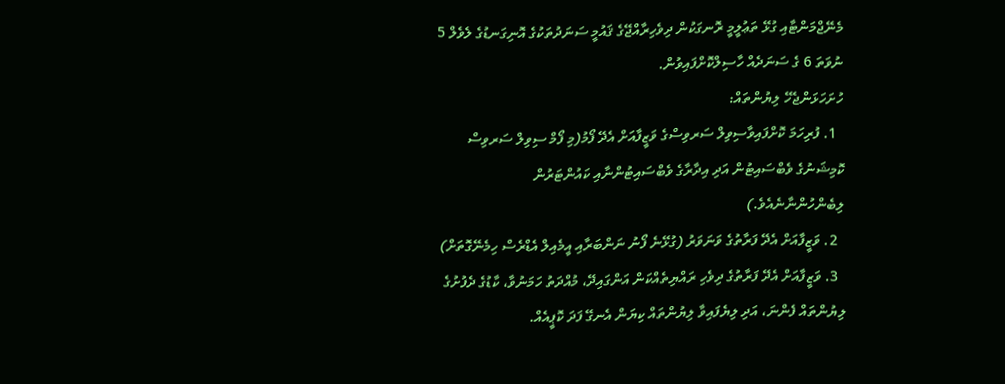މެނޭޖްމަންޓާއި ގުޅޭ ތަޢުލީމީ ރޮނގަކުން ދިވެހިރާއްޖޭގެ ޤައުމީ ސަނަދުތަކުގެ އޮނިގަނޑުގެ ލެވެލް 5 ނުވަތަ 6 ގެ ސަނަދެއް ހާސިލްކޮށްފައިވުން.
ހުށަހަޅަންޖެހޭ ލިޔުންތައް:
  1. ފުރިހަމަ ކޮށްފައިވާސިވިލް ސަރވިސްގެ ވަޒީފާއަށް އެދޭ ފޯމު(މި ފޯމް ސިވިލް ސަރވިސް ކޮމިޝަނުގެ ވެބްސައިޓުން އަދި އިދާރާގެ ވެބްސައިޓުންނާއި ކައުންޓަރުން ލިބެންހުންނާނެއެވެ.)
  2. ވަޒީފާއަށް އެދޭ ފަރާތުގެ ވަނަވަރު (ގުޅޭނެ ފޯނު ނަންބަރާއި އީމެއިލް އެޑްރެސް ހިމެނޭގޮތަށް)
  3. ވަޒީފާއަށް އެދޭ ފަރާތުގެ ދިވެހި ރައްޔިތެއްކަން އަންގައިދޭ، މުއްދަތު ހަމަނުވާ، ކާޑުގެ ދެފުށުގެ ލިޔުންތައް ފެންނަ، އަދި ލިޔެފައިވާ ލިޔުންތައް ކިޔަން އެނގޭ ފަދަ ކޮޕީއެއް.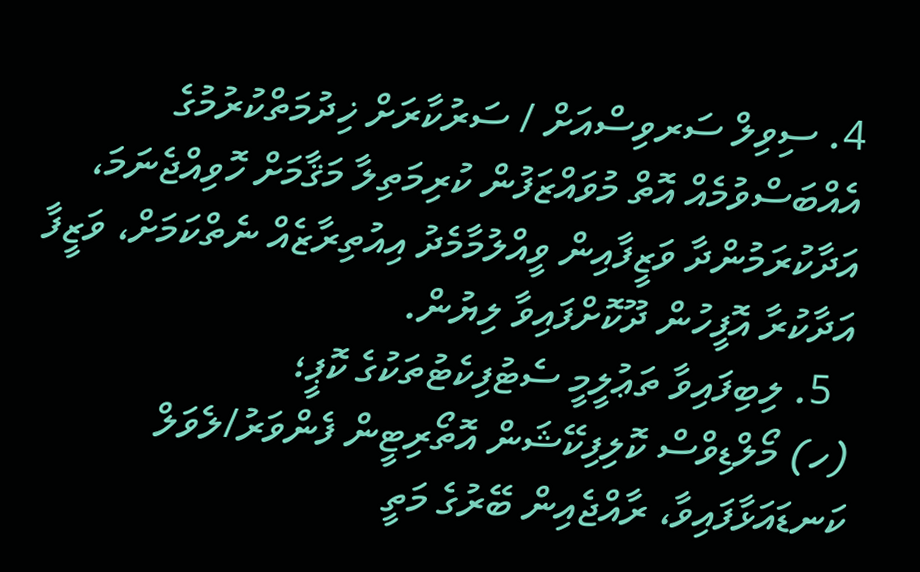4. ސިވިލް ސަރވިސްއަށް / ސަރުކާރަށް ޚިދުމަތްކުރުމުގެ އެއްބަސްވުމެއް އޮތް މުވައްޒަފުން ކުރިމަތިލާ މަޤާމަށް ހޮވިއްޖެނަމަ، އަދާކުރަމުންދާ ވަޒީފާއިން ވީއްލުމާމެދު އިއުތިރާޒެއް ނެތްކަމަށް، ވަޒީފާ އަދާކުރާ އޮފީހުން ދޫކޮށްފައިވާ ލިޔުން.
  5. ލިބިފައިވާ ތަޢުލީމީ ސެޓުފިކެޓުތަކުގެ ކޮޕީ؛
(ހ) މޯލްޑިވްސް ކޮލިފިކޭޝަން އޮތޯރިޓީން ފެންވަރު/ލެވަލް ކަނޑައަޅާފައިވާ، ރާއްޖެއިން ބޭރުގެ މަތީ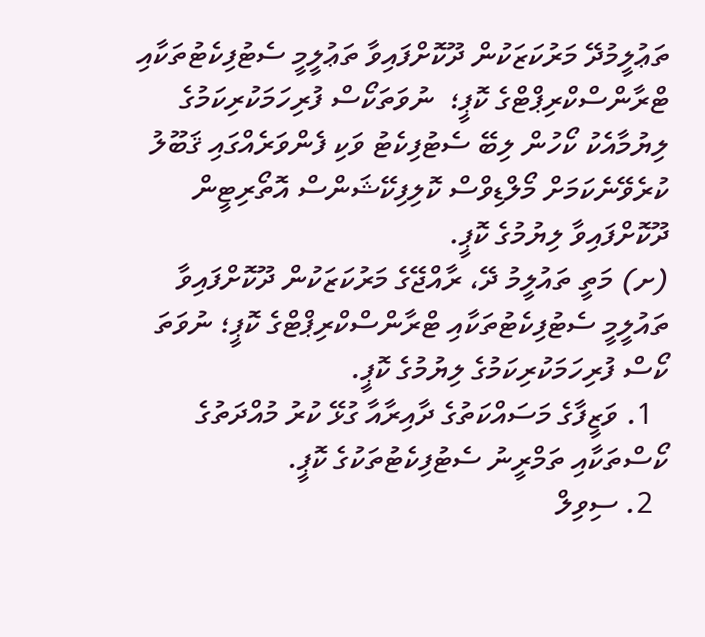ތަޢުލީމުދޭ މަރުކަޒަކުން ދޫކޮށްފައިވާ ތަޢުލީމީ ސެޓުފިކެޓުތަކާއި ޓްރާންސްކްރިޕްޓްގެ ކޮޕީ؛  ނުވަތަކޯސް ފުރިހަމަކުރިކަމުގެ ލިޔުމާއެކު ކޯހުން ލިބޭ ސެޓުފިކެޓު ވަކި ފެންވަރެއްގައި ޤަބޫލު ކުރެވޭނެކަމަށް މޯލްޑިވްސް ކޮލިފިކޭޝަންސް އޮތޯރިޓީން ދޫކޮށްފައިވާ ލިޔުމުގެ ކޮޕީ.
(ށ) މަތީ ތައުލީމު ދޭ، ރާއްޖޭގެ މަރުކަޒަކުން ދޫކޮށްފައިވާ ތައުލީމީ ސެޓުފިކެޓުތަކާއި ޓްރާންސްކްރިޕްޓްގެ ކޮޕީ؛ ނުވަތަ ކޯސް ފުރިހަމަކުރިކަމުގެ ލިޔުމުގެ ކޮޕީ.
  1. ވަޒީފާގެ މަސައްކަތުގެ ދާއިރާއާ ގުޅޭ ކުރު މުއްދަތުގެ ކޯސްތަކާއި ތަމްރީނު ސެޓުފިކެޓުތަކުގެ ކޮޕީ.
  2. ސިވިލް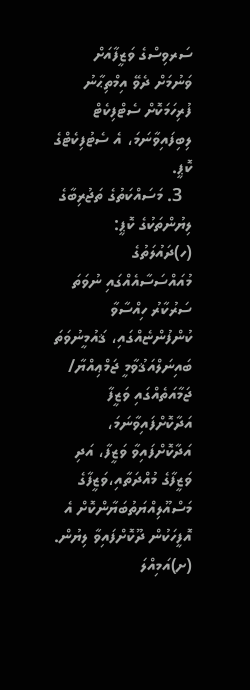ސަރވިސްގެ ވަޒީފާއަށް ވަނުމަށް ދެވޭ އިމްތިޙާނު ފުރިހަމަކޮށް ސެޓްފިކެޓް ލިބިފައިވާނަމަ، އެ ސެޓުފިކެޓްގެ ކޮޕީ.
  3. މަސައްކަތުގެ ތަޖުރިބާގެ ލިޔުންތަކުގެ ކޮޕީ:
(ހ)ދައުލަތުގެ މުއައްސަސާއެއްގައި ނުވަތަ ސަރުކާރު ހިއްސާވާ ކުންފުންޏެއްގައި، ޤައުމީނުވަތަ ބައިނަލްއަޤުވާމީ ޖަމްޢިއްޔާ/ ޖަމާއަތެއްގައި ވަޒީފާ އަދާކޮށްފައިވާނަމަ، އަދާކޮށްފައިވާ ވަޒީފާ، އަދި ވަޒީފާގެ މުއްދަތާއި،ވަޒީފާގެ މަސްއޫލިއްޔަތުބަޔާންކޮށް އެ އޮފީހަކުން ދޫކޮށްފައިވާ ލިޔުން.
(ށ)އަމިއްލަ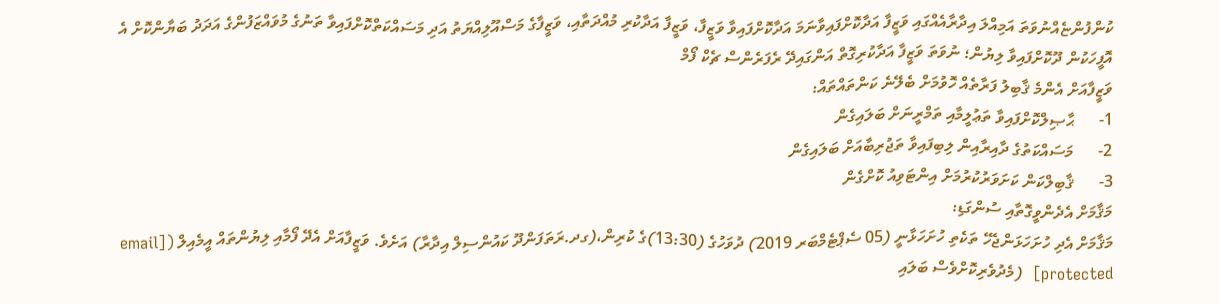ކުންފުންޏެއްނުވަތަ އަމިއްލަ އިދާރާއެއްގައި ވަޒީފާ އަދާކޮށްފައިވާނަމަ އަދާކޮށްފައިވާ ވަޒީފާ، ވަޒީފާ އަދާކުރި މުއްދަތާއި، ވަޒީފާގެ މަސްއޫލިއްޔަތު އަދި މަސައްކަތްކޮށްފައިވާ ތަނުގެ މުވައްޒަފުންގެ އަދަދު ބަޔާންކޮށް އެ އޮފީހަކުން ދޫކޮށްފައިވާ ލިޔުން؛ ނުވަތަ ވަޒީފާ އަދާކުރިގޮތް އަންގައިދޭ ރެފަރެންސް ޗެކް ފޯމް
ވަޒީފާއަށް އެންމެ ޤާބިލު ފަރާތެއް ހޮވުމަށް ބެލޭނެ ކަންތައްތައް:
1-      ޙާޞިލްކޮށްފައިވާ ތަޢުލީމާއި ތަމްރީނަށް ބަލައިގެން
2-      މަސައްކަތުގެ ދާއިރާއިން ލިބިފައިވާ ތަޖުރިބާއަށް ބަލައިގެން
3-      ޤާބިލްކަން ކަށަވަރުކުރުމަށް އިންޓަވިއު ކޮށްގެން
މަޤާމަށް އެދެންވީގޮތާއި ސުންގަޑި:
މަޤާމަށް އެދި ހުށަހަޅަންޖެހޭ ތަކެތި ހުށަހަޅާނީ (05 ސެޕްޓެމްބަރ 2019) ދުވަހުގެ (13:30)ގެ ކުރިން،(ގދ.ރަތަފަންދޫ ކައުންސިލް އިދާރާ) އަށެވެ. ވަޒީފާއަށް އެދޭ ފޯމާއި ލިޔުންތައް އީމެއިލް ([email protected]  (މެދުވެރިކޮށްވެސް ބަލައި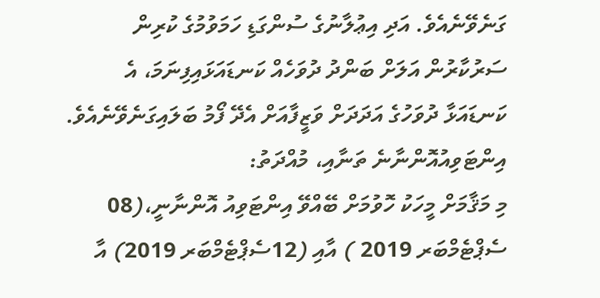ގަނެވޭނެއެވެ. އަދި އިޢުލާނުގެ ސުންގަޑި ހަމަވުމުގެ ކުރިން ސަރުކާރުން އަލަށް ބަންދު ދުވަހެއް ކަނޑައަޅައިފިނަމަ، އެ ކަނޑައަޅާ ދުވަހުގެ އަދަދަށް ވަޒީފާއަށް އެދޭ ފޯމު ބަލައިގަނެވޭނެއެވެ.
އިންޓަވިއުއޮންނާނެ ތަނާއި، މުއްދަތު:
މި މަޤާމަށް މީހަކު ހޮވުމަށް ބޭއްވޭ އިންޓަވިއު އޮންނާނީ،(08 ސެޕްޓެމްބަރ 2019 ) އާއި (12ސެޕްޓެމްބަރ 2019) އާ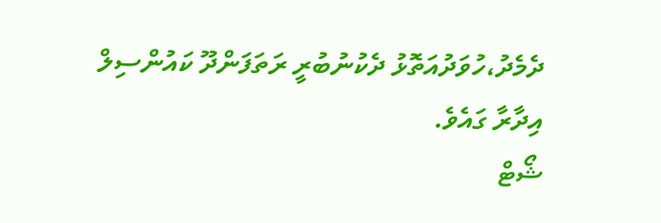ދެމެދު،ހުވަދުއަތޮޅު ދެކުނުބުރީ ރަތަފަންދޫ ކައުންސިލް އިދާރާ ގައެވެ.
ޝޯޓް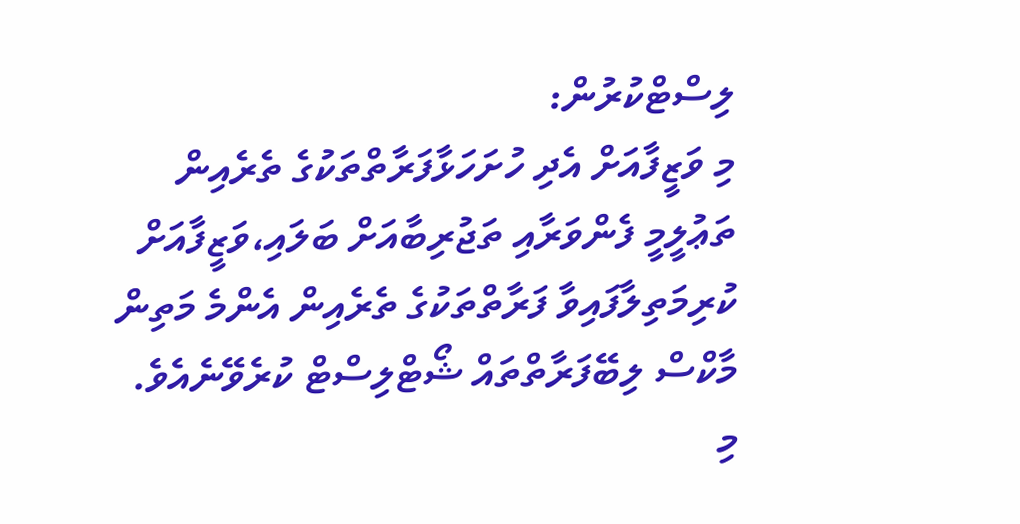ލިސްޓްކުރުން:
މި ވަޒީފާއަށް އެދި ހުށަހަޅާފަރާތްތަކުގެ ތެރެއިން ތަޢުލީމީ ފެންވަރާއި ތަޖުރިބާއަށް ބަލައި،ވަޒީފާއަށް ކުރިމަތިލާފައިވާ ފަރާތްތަކުގެ ތެރެއިން އެންމެ މަތިން މާކްސް ލިބޭފަރާތްތައް ޝޯޓްލިސްޓް ކުރެވޭނެއެވެ.
މި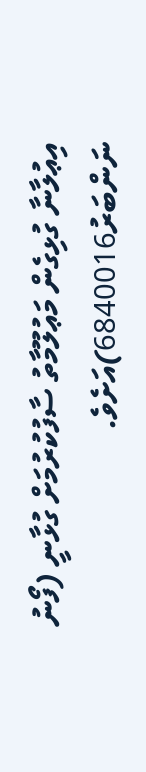އިޢުލާނާ ގުޅިގެން މަޢުލޫމާތު ސާފުކުރުމަށް ގުޅާނީ (ފޯނު ނަންބަރު6840016)އަށެވެ.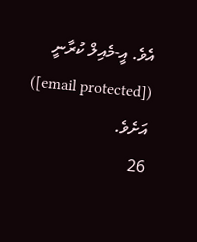އެވެ. އީ-މެއިލް ކުރާނީ ([email protected]) އަށެވެ.
26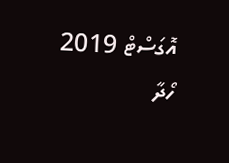އޮގަސްޓް 2019
ހޯދާ